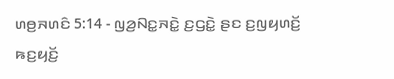ꤛꤥ꤬ꤏꤛꤢꤨ 5:14 - ꤜꤤ꤬ꤡꤢ꤭ꤏꤢꤧ꤭ ꤢ꤬ꤞꤢꤧ꤭ ꤔꤢ ꤢ꤬ꤜꤟꤛꤢꤩ꤬ ꤒꤢ꤬ꤟꤢꤩ꤬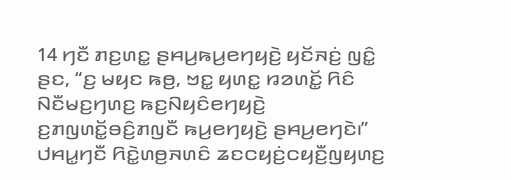14 ꤚꤢꤪ ꤊꤢ꤬ꤛꤢ꤭ ꤔꤌꤣ꤬ꤒꤣ꤬ꤕꤚꤟꤢꤧ꤬ ꤟꤢꤩꤏꤢꤦ꤬ ꤜꤢꤨ꤭ ꤔꤢ, “ꤢ꤬ ꤗꤟꤢ ꤒꤥ꤬, ꤠꤢ꤭ ꤟꤛꤢ꤭ ꤙꤤꤛꤢꤩ꤭ ꤖꤢꤨ ꤡꤢꤪꤗꤢ꤬ꤚꤛꤢ꤬ ꤒꤢ꤬ꤡꤟꤢꤨꤕꤚꤟꤢꤧ꤬ ꤢ꤬ꤊꤜꤛꤢꤩ꤭ꤋꤢꤨ꤬ꤊꤜꤢꤪ ꤒꤣ꤬ꤕꤚꤟꤢꤧ꤬ ꤔꤌꤣ꤬ꤕꤚꤢꤧ꤯” ꤓꤌꤣ꤭ꤚꤢꤪ ꤖꤢꤧ꤭ꤛꤥ꤬ꤏꤛꤢꤨ ꤘꤢꤍꤟꤢꤦ꤬ꤍꤟꤢꤪ꤬ꤜꤟꤛꤢ꤬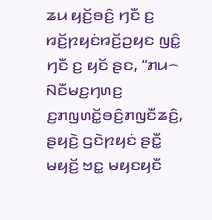ꤘꤣ ꤟꤢꤩ꤬ꤋꤢꤨ꤬ ꤚꤢꤪ ꤢ꤬ ꤙꤢꤩ꤬ꤐꤟꤢꤦꤙꤢꤩ꤬ꤑꤟꤢ ꤜꤢꤨ꤭ ꤚꤢꤪ ꤢ꤬ ꤟꤢꤩ ꤔꤢ, “ꤊꤣ꤮ ꤡꤢꤪꤗꤢ꤬ꤚꤛꤢ꤬ ꤢ꤬ꤊꤜꤛꤢꤩ꤭ꤋꤢꤨ꤬ꤊꤜꤢꤪꤘꤢꤨ꤬, ꤔꤟꤢꤧ꤬ ꤞꤢꤧꤐꤟꤢꤦ ꤔꤢꤪ꤭ ꤗꤟꤢꤩ꤬ ꤠꤢ꤭ ꤗꤟꤢꤟꤢꤪ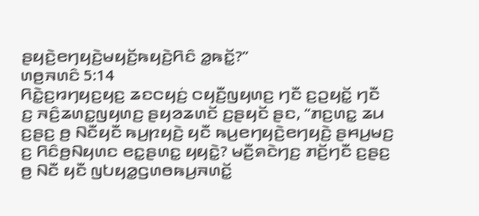ꤔꤟꤢꤧ꤬ꤕꤚꤟꤢꤧ꤬ꤗꤟꤢꤩ꤬ꤒꤟꤢꤧ꤬ꤖꤢꤨ ꤤ꤭ꤒꤢꤩ꤭?”
ꤛꤥ꤬ꤏꤛꤢꤨ 5:14
ꤖꤢꤧ꤭ꤢ꤬ꤙꤚꤟꤢ꤬ꤟꤢ꤬ ꤘꤢꤍꤟꤢꤦ꤬ ꤍꤟꤢꤪ꤬ꤜꤟꤛꤢ꤬ ꤚꤢꤪ ꤢ꤬ꤑꤟꤢꤩ꤭ ꤚꤢꤪ ꤢ꤬ ꤏꤢꤨ꤬ꤘꤛꤢ꤭ꤜꤟꤛꤢ꤬ ꤔꤟꤤꤘꤛꤢꤩ ꤢ꤬ꤔꤟꤢꤩ ꤔꤢ, “ꤊꤢ꤬ꤛꤢ꤭ ꤘꤣ ꤢ꤬ꤔꤢ꤬ ꤥ꤬ ꤡꤢꤪꤟꤢꤪ ꤒꤣ꤬ꤐꤟꤢꤧ꤬ ꤟꤢꤪ ꤒꤣ꤬ꤕꤚꤟꤢꤧ꤬ꤕꤚꤟꤢꤧ꤬ ꤔꤌꤣ꤬ꤗꤢ꤬ ꤢ꤬ ꤖꤢꤨꤥ꤬ꤡꤟꤛꤢ ꤕꤢ꤭ꤔꤛꤢ꤭ ꤟꤟꤢꤧ꤭? ꤗꤢꤪ꤬ꤎꤢꤧꤚꤢ꤬ ꤊꤢꤩ꤬ꤚꤢꤪ ꤢ꤬ꤔꤢ꤬ ꤥ꤬ ꤡꤢꤪ ꤟꤢꤪ ꤜꤝꤟꤤ꤭ꤞꤛꤥꤒꤣ꤬ꤏꤛꤢꤩ꤭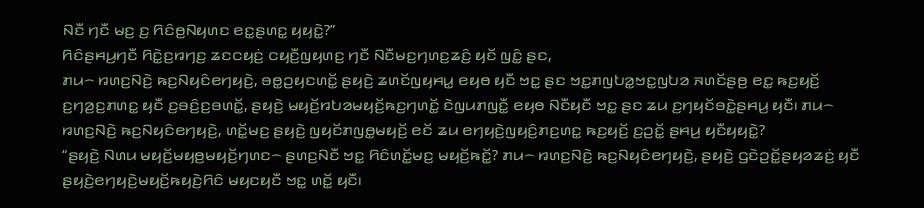ꤡꤢꤪ ꤚꤢꤪ ꤗꤢ꤬ ꤢ꤬ ꤖꤢꤨꤥ꤬ꤡꤟꤛꤢ ꤕꤢ꤭ꤔꤛꤢ꤭ ꤟꤟꤢꤧ꤭?”
ꤖꤢꤨꤔꤌꤣ꤬ꤚꤢꤪ ꤖꤢꤧ꤭ꤢ꤬ꤙꤚꤢ꤬ ꤘꤢꤍꤟꤢꤦ꤬ ꤍꤟꤢꤪ꤬ꤜꤟꤛꤢ꤬ ꤚꤢꤪ ꤡꤢꤪꤗꤢ꤬ꤚꤛꤢ꤬ꤘꤢꤨ꤬ ꤟꤢꤩ ꤜꤢꤨ꤭ ꤔꤢ,
ꤊꤣ꤮ ꤙꤛꤢ꤬ꤡꤢꤧ꤬ ꤒꤢ꤬ꤡꤟꤢꤨꤕꤚꤟꤢꤧ꤬, ꤋꤥ꤭ꤑꤟꤢꤛꤢꤩ꤭ ꤔꤟꤢꤧ꤬ ꤘꤛꤢꤩꤜꤟꤌꤣ꤭ ꤕꤟꤥ ꤟꤢꤪ ꤠꤢ꤭ ꤔꤢ ꤠꤢ꤭ꤊꤜꤝꤤ꤭ꤠꤢ꤭ꤜꤝꤤ ꤏꤛꤢꤩꤔꤥ꤬ ꤕꤢ꤭ ꤒꤢ꤬ꤟꤢꤩ꤬ ꤢ꤬ꤚꤤ꤬ꤢ꤬ꤊꤛꤢ꤭ ꤟꤢꤪ ꤢ꤬ꤋꤢꤨ꤬ꤢ꤬ꤋꤛꤢꤩ꤭, ꤔꤟꤢꤧ꤬ ꤗꤟꤢꤩ꤬ꤙꤝꤤꤗꤟꤢꤩ꤬ꤒꤢ꤬ꤚꤛꤢꤩ꤭ ꤢꤧꤜꤣꤊꤜꤢꤪ꤭ ꤕꤟꤥ ꤡꤢꤪꤟꤢꤪ ꤠꤢ꤭ ꤔꤢ ꤘꤣ ꤢ꤬ꤚꤟꤢꤩꤋꤢꤧ꤭ꤔꤌꤣ꤬ ꤟꤢꤪ꤯ ꤊꤣ꤮ ꤙꤛꤢ꤬ꤡꤢꤧ꤬ ꤒꤢ꤬ꤡꤟꤢꤨꤕꤚꤟꤢꤧ꤬, ꤛꤢꤩ꤭ꤗꤢ꤬ ꤔꤟꤢꤧ꤬ ꤜꤟꤢꤩꤊꤜꤥ꤭ꤗꤟꤢꤩ꤬ ꤕꤢꤩ ꤘꤣ ꤕꤚꤟꤢꤧ꤬ꤜꤟꤢꤨ꤬ꤊꤢ꤬ꤛꤢ꤭ ꤒꤢ꤬ꤟꤢꤩ꤬ ꤢ꤬ꤑꤢꤩ꤭ ꤔꤌꤣ꤬ ꤟꤢꤪꤟꤟꤢꤧ꤭?
“ꤔꤟꤢꤧ꤬ ꤡꤛꤣ ꤗꤟꤢꤩ꤬ꤗꤟꤥ꤬ꤗꤟꤢꤩ꤬ꤚꤛꤢ꤮ ꤔꤛꤢ꤬ꤡꤢꤪ ꤠꤢ꤭ ꤖꤢꤨꤛꤢꤩ꤭ꤗꤢ꤬ ꤗꤟꤢꤩ꤬ꤒꤢꤩ꤭? ꤊꤣ꤮ ꤙꤛꤢ꤬ꤡꤢꤧ꤬ ꤒꤢ꤬ꤡꤟꤢꤨꤕꤚꤟꤢꤧ꤬, ꤔꤟꤢꤧ꤬ ꤞꤢꤧꤑꤢꤩ꤭ꤔꤟꤤꤘꤢꤦ꤬ ꤟꤢꤪ ꤔꤟꤢꤧ꤬ꤕꤚꤟꤢꤧ꤬ꤗꤟꤢꤩ꤬ꤒꤟꤢꤧ꤬ꤖꤢꤨ ꤗꤟꤢꤟꤢꤪ ꤠꤢ꤭ ꤛꤢꤩ꤭ ꤟꤢꤪ꤯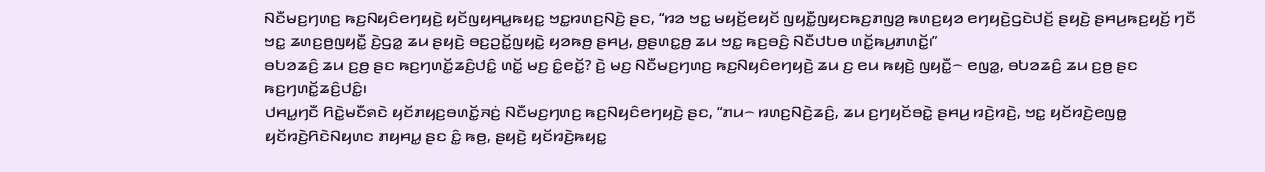ꤡꤢꤪꤗꤢ꤬ꤚꤛꤢ꤬ ꤒꤢ꤬ꤡꤟꤢꤨꤕꤚꤟꤢꤧ꤬ ꤟꤢꤩꤜꤟꤌꤣ꤭ꤒꤟꤢ꤭ ꤠꤢ꤭ꤙꤛꤢ꤬ꤡꤢꤧ꤬ ꤔꤢ, “ꤙꤤ ꤠꤢ꤭ ꤗꤟꤢꤩ꤬ꤕꤟꤢꤩ ꤜꤟꤢꤪ꤭ꤜꤟꤢꤒꤢ꤬ꤊꤜꤤ꤬ ꤒꤛꤢ꤬ꤟꤤ ꤕꤚꤟꤢꤧ꤬ꤞꤢꤧꤓꤢꤩ꤬ ꤔꤟꤢꤧ꤬ ꤔꤌꤣ꤬ꤒꤢ꤬ꤟꤢꤩ꤬ ꤚꤢꤪ ꤠꤢ꤭ ꤘꤛꤢ꤬ꤥ꤬ꤜꤟꤢꤪ꤭ ꤢꤧ꤬ꤞꤤ꤭ ꤘꤣ ꤔꤟꤢꤧ꤬ ꤋꤢ꤬ꤑꤢꤩ꤭ꤜꤟꤢꤧ꤭ ꤟꤤꤒꤥ꤬ ꤔꤌꤣ꤬, ꤥ꤬ꤔꤛꤢ꤭ꤥ꤬ ꤘꤣ ꤠꤢ꤭ ꤒꤢ꤬ꤋꤢꤨ꤬ ꤡꤢꤪꤓꤝꤥ ꤛꤢꤩ꤭ꤒꤣ꤬ꤊꤛꤢꤩ꤭꤯”
ꤋꤝꤤꤘꤢꤨ꤬ ꤘꤣ ꤢ꤬ꤥ꤬ ꤔꤢ ꤒꤢ꤬ꤚꤛꤢꤩ꤭ꤘꤢꤨ꤬ꤓꤢꤨ꤭ ꤛꤢꤩ꤭ ꤗꤢ꤬ ꤢꤨ꤭ꤕꤢꤩ꤭? ꤢꤧ꤬ ꤗꤢ꤬ ꤡꤢꤪꤗꤢ꤬ꤚꤛꤢ꤬ ꤒꤢ꤬ꤡꤟꤢꤨꤕꤚꤟꤢꤧ꤬ ꤘꤣ ꤢ꤬ ꤕꤣ ꤒꤟꤢꤧ꤬ ꤜꤟꤢꤪ꤭꤮ ꤕꤜꤤ꤭, ꤋꤝꤤꤘꤢꤨ꤬ ꤘꤣ ꤢ꤬ꤥ꤬ ꤔꤢ ꤒꤢ꤬ꤚꤛꤢꤩ꤭ꤘꤢꤨ꤬ꤓꤢꤨ꤭꤯
ꤓꤌꤣ꤭ꤚꤢꤪ ꤖꤢꤧ꤭ꤗꤢꤪꤎꤢꤧ ꤟꤢꤩꤊꤟꤢ꤬ꤋꤛꤢꤩ꤭ꤏꤢꤦ꤬ ꤡꤢꤪꤗꤢ꤬ꤚꤛꤢ꤬ ꤒꤢ꤬ꤡꤟꤢꤨꤕꤚꤟꤢꤧ꤬ ꤔꤢ, “ꤊꤣ꤮ ꤙꤛꤢ꤬ꤡꤢꤧ꤬ꤘꤢꤨ꤬, ꤘꤣ ꤢ꤬ꤚꤟꤢꤩꤋꤢꤧ꤭ ꤔꤌꤣ꤬ ꤙꤢꤧ꤬ꤙꤢꤧ꤬, ꤠꤢ꤭ ꤟꤢꤩꤙꤢꤧ꤬ꤕꤜꤥ꤭ ꤟꤢꤩꤙꤢꤧ꤬ꤖꤢꤧꤡꤟꤛꤢ ꤊꤟꤌꤣ꤭ ꤔꤢ ꤢꤨ꤭ ꤒꤥ꤬, ꤔꤟꤢꤧ꤬ ꤟꤢꤩꤙꤢꤧ꤬ꤒꤟꤢ꤭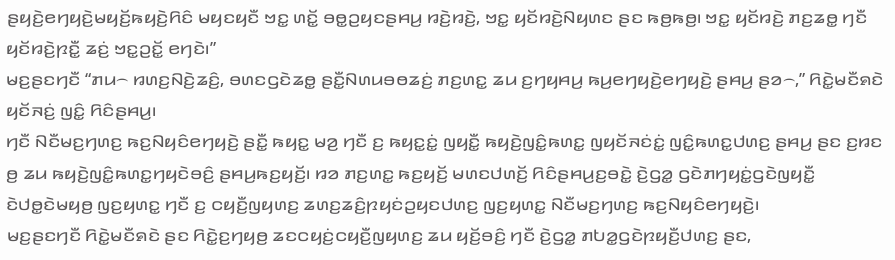ꤔꤟꤢꤧ꤬ꤕꤚꤟꤢꤧ꤬ꤗꤟꤢꤩ꤬ꤒꤟꤢꤧ꤬ꤖꤢꤨ ꤗꤟꤢꤟꤢꤪ ꤠꤢ꤭ ꤛꤢꤩ꤭ ꤋꤥ꤭ꤑꤟꤢꤔꤌꤣ꤬ ꤙꤢꤧ꤬ꤙꤢꤧ꤬, ꤠꤢ꤭ ꤟꤢꤩꤙꤢꤧ꤬ꤡꤟꤛꤢ ꤔꤢ ꤒꤥ꤬ꤒꤥ꤬꤯ ꤠꤢ꤭ ꤟꤢꤩꤙꤢꤧ꤬ ꤊꤢ꤬ꤘꤥ꤭ ꤚꤢꤪ ꤟꤢꤩꤙꤢꤧ꤬ꤐꤢꤪ꤭ ꤘꤢꤦ꤬ ꤠꤢ꤭ꤑꤢꤩ꤭ ꤕꤚꤢꤧ꤯”
ꤗꤢ꤬ꤔꤢꤚꤢꤪ “ꤊꤣ꤮ ꤙꤛꤢ꤬ꤡꤢꤧ꤬ꤘꤢꤨ꤬, ꤋꤛꤢꤞꤢꤧꤘꤥ꤭ ꤔꤢꤪ꤭ꤡꤛꤣꤋꤥꤘꤢꤦ꤬ ꤊꤢ꤬ꤛꤢ꤭ ꤘꤣ ꤢ꤬ꤚꤟꤌꤣ꤬ ꤒꤣ꤬ꤕꤚꤟꤢꤧ꤬ꤕꤚꤟꤢꤧ꤬ ꤔꤌꤣ꤬ ꤔꤤ꤮,” ꤖꤢꤧ꤭ꤗꤢꤪꤎꤢꤧ ꤟꤢꤩꤏꤢꤦ꤬ ꤜꤢꤨ꤭ ꤖꤢꤨꤔꤌꤣ꤬꤯
ꤚꤢꤪ ꤡꤢꤪꤗꤢ꤬ꤚꤛꤢ꤬ ꤒꤢ꤬ꤡꤟꤢꤨꤕꤚꤟꤢꤧ꤬ ꤔꤢꤪ꤭ ꤒꤟꤢ꤭ ꤗꤤ꤬ ꤚꤢꤪ ꤢ꤬ ꤒꤟꤢ꤭ꤢꤦ꤭ ꤜꤟꤢꤪ꤭ ꤒꤟꤢꤧ꤬ꤜꤢꤨ꤭ꤒꤛꤢ꤭ ꤜꤟꤢꤩꤏꤢꤦꤢꤦ꤭ ꤜꤢꤨ꤭ꤒꤛꤢ꤭ꤓꤛꤢ꤬ ꤔꤌꤣ꤬ ꤔꤢ ꤢ꤬ꤙꤢ ꤥ꤬ ꤘꤣ ꤒꤟꤢꤧ꤬ꤜꤢꤨ꤭ꤒꤛꤢ꤭ꤚꤟꤢꤧꤋꤢꤨ꤬ ꤔꤌꤣ꤬ꤒꤢ꤬ꤟꤢꤩ꤬꤯ ꤙꤤ ꤊꤢ꤬ꤛꤢ꤭ ꤒꤢ꤬ꤟꤢꤩ꤬ ꤗꤛꤢꤓꤛꤢꤩ꤬ ꤖꤢꤨꤔꤌꤣ꤬ꤢ꤬ꤋꤢꤧ꤭ ꤢꤧ꤬ꤞꤤ꤭ ꤞꤢꤧꤊꤚꤟꤢꤦ꤭ꤞꤢꤧꤜꤟꤢꤪ꤭ ꤢꤧꤓꤥ꤭ꤢꤧꤗꤟꤥ꤬ ꤜꤢ꤬ꤟꤛꤢ꤭ ꤚꤢꤪ ꤢ꤬ ꤍꤟꤢꤪ꤬ꤜꤟꤛꤢ꤬ ꤘꤛꤢ꤬ꤘꤢꤨ꤬ꤐꤟꤢꤦꤑꤟꤢꤓꤛꤢ꤬ ꤜꤢ꤬ꤟꤛꤢ꤭ ꤡꤢꤪꤗꤢ꤬ꤚꤛꤢ꤬ ꤒꤢ꤬ꤡꤟꤢꤨꤕꤚꤟꤢꤧ꤬꤯
ꤗꤢ꤬ꤔꤢꤚꤢꤪ ꤖꤢꤧ꤭ꤗꤢꤪꤎꤢꤧ ꤔꤢ ꤖꤢꤧ꤭ꤢ꤬ꤚꤟꤥ꤬ ꤘꤢꤍꤟꤢꤦ꤬ꤍꤟꤢꤪ꤬ꤜꤟꤛꤢ꤬ ꤘꤣ ꤟꤢꤩ꤬ꤋꤢꤨ꤬ ꤚꤢꤪ ꤢꤧ꤬ꤞꤤ꤭ ꤊꤝꤤ꤭ꤞꤢꤧꤐꤟꤢꤪ꤬ꤓꤛꤢ꤬ ꤔꤢ,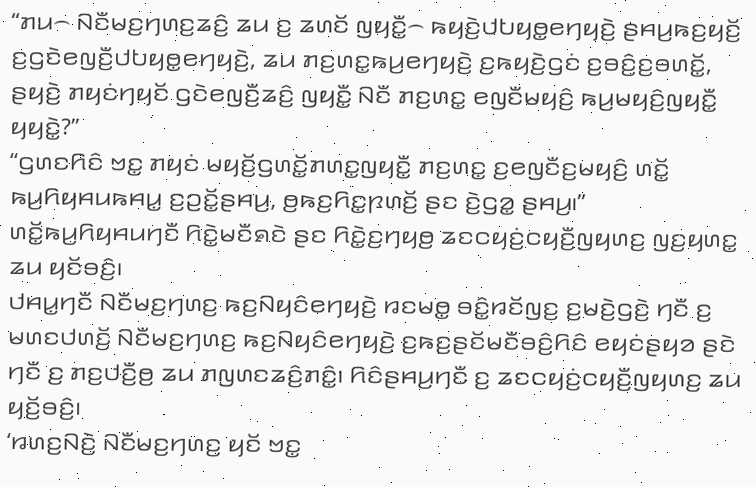“ꤊꤣ꤮ ꤡꤢꤪꤗꤢ꤬ꤚꤛꤢ꤬ꤘꤢꤨ꤬ ꤘꤣ ꤢ꤬ ꤘꤛꤢꤩ ꤜꤟꤢꤪ꤭꤮ ꤒꤟꤢꤧ꤬ꤓꤝꤟꤥ꤭ꤕꤚꤟꤢꤧ꤬ ꤔꤌꤣ꤬ꤒꤢ꤬ꤟꤢꤩ꤬ ꤢ꤬ꤞꤢꤧꤕꤜꤢꤪ꤬ꤓꤝꤟꤥ꤭ꤕꤚꤟꤢꤧ꤬, ꤘꤣ ꤊꤢ꤬ꤛꤢ꤭ꤒꤣ꤬ꤕꤚꤟꤢꤧ꤬ ꤢ꤬ꤒꤟꤢꤧ꤬ꤞꤢꤦ ꤢ꤬ꤋꤢꤨ꤬ꤢ꤬ꤋꤛꤢꤩ꤭, ꤔꤟꤢꤧ꤬ ꤊꤟꤢꤦꤚꤟꤢꤩ ꤞꤢꤧꤕꤜꤢꤪ꤬ꤘꤢꤨ꤬ ꤜꤟꤢꤪ꤭ ꤡꤢꤪ ꤊꤢ꤬ꤛꤢ꤭ ꤕꤜꤢꤪꤗꤟꤢꤨ꤬ ꤒꤣ꤬ꤗꤟꤢꤨ꤬ꤜꤟꤢꤪ꤭ ꤟꤟꤢꤧ꤭?”
“ꤞꤛꤢꤖꤢꤨ ꤠꤢ꤭ ꤊꤟꤢꤦ ꤗꤟꤢꤩ꤬ꤞꤛꤢꤩ꤭ꤊꤛꤢ꤭ꤜꤟꤢꤪ꤭ ꤊꤢ꤬ꤛꤢ꤭ ꤢ꤬ꤕꤜꤢꤪꤢ꤬ꤗꤟꤢꤨ꤬ ꤛꤢꤩ꤭ ꤒꤣ꤬ꤖꤟꤌꤣꤒꤌꤣ꤭ ꤢ꤬ꤑꤢꤩ꤭ꤔꤌꤣ꤬, ꤥ꤬ꤒꤢ꤬ꤖꤢ꤭ꤐꤛꤢꤩ꤬ ꤔꤢ ꤢꤧ꤬ꤞꤤ꤭ ꤔꤌꤣ꤬꤯” ꤛꤢꤩ꤭ꤒꤣ꤬ꤖꤟꤌꤣꤚꤢꤪ ꤖꤢꤧ꤭ꤗꤢꤪꤎꤢꤧ ꤔꤢ ꤖꤢꤧ꤭ꤢ꤬ꤚꤟꤥ꤬ ꤘꤢꤍꤟꤢꤦ꤬ꤍꤟꤢꤪ꤬ꤜꤟꤛꤢ꤬ ꤜꤢ꤬ꤟꤛꤢ꤭ ꤘꤣ ꤟꤢꤩꤋꤢꤨ꤬꤯
ꤓꤌꤣ꤭ꤚꤢꤪ ꤡꤢꤪꤗꤢ꤬ꤚꤛꤢ꤬ ꤒꤢ꤬ꤡꤟꤢꤨꤕꤚꤟꤢꤧ꤬ ꤙꤢꤗꤥ꤭ ꤋꤢꤨ꤭ꤙꤢꤩꤜꤢ꤬ ꤢ꤬ꤗꤢꤧ꤬ꤞꤢꤧ꤬ ꤚꤢꤪ ꤢ꤬ ꤗꤛꤢꤓꤛꤢꤩ꤬ ꤡꤢꤪꤗꤢ꤬ꤚꤛꤢ꤬ ꤒꤢ꤬ꤡꤟꤢꤨꤕꤚꤟꤢꤧ꤬ ꤢ꤬ꤒꤢ꤬ꤔꤢꤩꤗꤢꤪꤋꤢꤨ꤬ꤖꤢꤨ ꤕꤟꤢꤦꤔꤟꤤ ꤔꤢꤧ ꤚꤢꤪ ꤢ꤬ ꤊꤢ꤬ꤓꤢꤪ꤬ꤥ꤬ ꤘꤣ ꤊꤜꤛꤢꤘꤢꤨ꤬ꤊꤢꤨ꤭꤯ ꤖꤢꤨꤔꤌꤣ꤬ꤚꤢꤪ ꤢ꤬ ꤘꤢꤍꤟꤢꤦ꤬ꤍꤟꤢꤪ꤬ꤜꤟꤛꤢ꤬ ꤘꤣ ꤟꤢꤩ꤬ꤋꤢꤨ꤬꤯
‘ꤙꤛꤢ꤬ꤡꤢꤧ꤬ ꤡꤢꤪꤗꤢ꤬ꤚꤛꤢ꤬ ꤟꤢꤩ ꤠꤢ꤭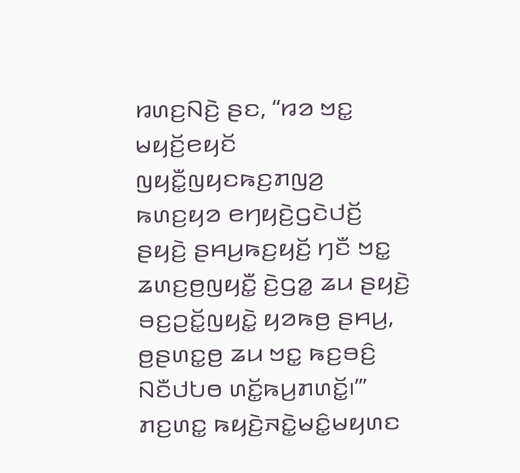ꤙꤛꤢ꤬ꤡꤢꤧ꤬ ꤔꤢ, “ꤙꤤ ꤠꤢ꤭ ꤗꤟꤢꤩ꤬ꤕꤟꤢꤩ ꤜꤟꤢꤪ꤭ꤜꤟꤢꤒꤢ꤬ꤊꤜꤤ꤬ ꤒꤛꤢ꤬ꤟꤤ ꤕꤚꤟꤢꤧ꤬ꤞꤢꤧꤓꤢꤩ꤬ ꤔꤟꤢꤧ꤬ ꤔꤌꤣ꤬ꤒꤢ꤬ꤟꤢꤩ꤬ ꤚꤢꤪ ꤠꤢ꤭ ꤘꤛꤢ꤬ꤥ꤬ꤜꤟꤢꤪ꤭ ꤢꤧ꤬ꤞꤤ꤭ ꤘꤣ ꤔꤟꤢꤧ꤬ ꤋꤢ꤬ꤑꤢꤩ꤭ꤜꤟꤢꤧ꤭ ꤟꤤꤒꤥ꤬ ꤔꤌꤣ꤬, ꤥ꤬ꤔꤛꤢ꤭ꤥ꤬ ꤘꤣ ꤠꤢ꤭ ꤒꤢ꤬ꤋꤢꤨ꤬ ꤡꤢꤪꤓꤝꤥ ꤛꤢꤩ꤭ꤒꤣ꤬ꤊꤛꤢꤩ꤭꤯”’
ꤊꤢ꤬ꤛꤢ꤭ ꤒꤟꤢꤧ꤬ꤏꤢꤧ꤭ꤗꤢꤨ꤭ꤗꤟꤛꤢ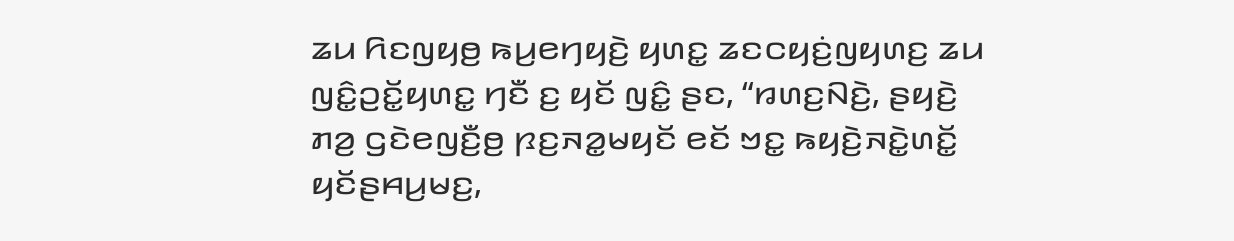ꤘꤣ ꤖꤢꤜꤟꤥ꤬ ꤒꤣ꤬ꤕꤚꤟꤢꤧ꤬ ꤟꤛꤢ꤭ ꤘꤢꤍꤟꤢꤦ꤬ꤜꤟꤛꤢ꤬ ꤘꤣ ꤜꤢꤨ꤭ꤑꤢꤩ꤭ꤟꤛꤢ꤭ ꤚꤢꤪ ꤢ꤬ ꤟꤢꤩ ꤜꤢꤨ꤭ ꤔꤢ, “ꤙꤛꤢ꤬ꤡꤢꤧ꤬, ꤔꤟꤢꤧ꤬ ꤊꤤ꤬ ꤞꤢꤧꤕꤜꤢꤪ꤬ꤥ꤬ ꤐꤢ꤬ꤏꤤ꤭ꤗꤟꤢꤩ ꤕꤢꤩ ꤠꤢ꤭ ꤒꤟꤢꤧ꤬ꤏꤢꤧ꤭ꤛꤢꤩ꤭ ꤟꤢꤩꤔꤌꤣ꤬ꤗꤢ꤬,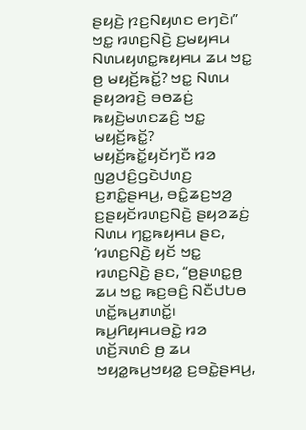ꤔꤟꤢꤧ꤬ ꤐꤢ꤬ꤡꤟꤛꤢ ꤕꤚꤢꤧ꤯”
ꤠꤢ꤭ ꤙꤛꤢ꤬ꤡꤢꤧ꤬ ꤢ꤬ꤗꤟꤌꤣ ꤡꤛꤣꤟꤛꤢ꤭ꤒꤟꤌꤣ ꤘꤣ ꤠꤢ꤭ ꤥ꤬ ꤗꤟꤢꤩ꤬ꤒꤢꤩ꤭? ꤠꤢ꤭ ꤡꤛꤣ ꤔꤟꤤꤙꤢꤧ꤬ ꤋꤥꤘꤢꤦ꤬ ꤒꤟꤢꤧ꤬ꤗꤛꤢꤘꤢꤨ꤬ ꤠꤢ꤭ ꤗꤟꤢꤩ꤬ꤒꤢꤩ꤭?
ꤗꤟꤢꤩ꤬ꤒꤢꤩ꤭ꤟꤢꤩꤚꤢꤪ ꤙꤤ ꤜꤤ꤬ꤓꤢꤨ꤬ꤞꤢꤧꤓꤛꤢ꤬ ꤢ꤬ꤊꤢꤨ꤭ꤔꤌꤣ꤬, ꤋꤢꤨ꤭ꤘꤢ꤬ꤠꤤ꤬ ꤢ꤬ꤔꤟꤢꤩꤙꤛꤢ꤬ꤡꤢꤧ꤬ ꤔꤟꤤꤘꤢꤦ꤬ ꤡꤛꤣ ꤚꤢ꤭ꤒꤟꤌꤣ ꤔꤢ, ‘ꤙꤛꤢ꤬ꤡꤢꤧ꤬ ꤟꤢꤩ ꤠꤢ꤭ ꤙꤛꤢ꤬ꤡꤢꤧ꤬ ꤔꤢ, “ꤥ꤬ꤔꤛꤢ꤭ꤥ꤬ ꤘꤣ ꤠꤢ꤭ ꤒꤢ꤬ꤋꤢꤨ꤬ ꤡꤢꤪꤓꤝꤥ ꤛꤢꤩ꤭ꤒꤣ꤬ꤊꤛꤢꤩ꤭꤯
ꤒꤣ꤬ꤖꤟꤌꤣꤋꤢꤧ꤭ ꤙꤤ ꤛꤢꤩ꤬ꤏꤛꤢꤨ ꤥ꤬ ꤘꤣ ꤠꤟꤤ꤭ꤒꤣ꤬ꤠꤟꤤ꤭ ꤢ꤬ꤋꤢꤧ꤭ꤔꤌꤣ꤬,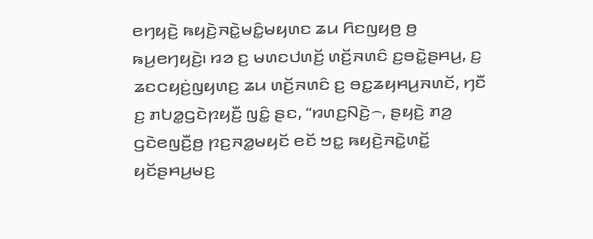ꤕꤚꤟꤢꤧ꤬ ꤒꤟꤢꤧ꤬ꤏꤢꤧ꤭ꤗꤢꤨ꤭ꤗꤟꤛꤢ ꤘꤣ ꤖꤢꤜꤟꤥ꤬ ꤥ꤬ ꤒꤣ꤬ꤕꤚꤟꤢꤧ꤬꤯ ꤙꤤ ꤢ꤬ ꤗꤛꤢꤓꤛꤢꤩ꤬ ꤛꤢꤩ꤬ꤏꤛꤢꤨ ꤢ꤬ꤋꤢꤧ꤭ꤔꤌꤣ꤬, ꤢ꤬ ꤘꤢꤍꤟꤢꤦ꤬ꤜꤟꤛꤢ꤬ ꤘꤣ ꤛꤢꤩ꤬ꤏꤛꤢꤨ ꤢ꤬ ꤋꤢ꤭ꤘꤟꤌꤣ꤬ꤏꤛꤢꤩ, ꤚꤢꤪ ꤢ꤬ ꤊꤝꤤ꤭ꤞꤢꤧꤐꤟꤢꤪ꤬ ꤜꤢꤨ꤭ ꤔꤢ, “ꤙꤛꤢ꤬ꤡꤢꤧ꤬꤮, ꤔꤟꤢꤧ꤬ ꤊꤤ꤬ ꤞꤢꤧꤕꤜꤢꤪ꤬ꤥ꤬ ꤐꤢ꤬ꤏꤤ꤭ꤗꤟꤢꤩ ꤕꤢꤩ ꤠꤢ꤭ ꤒꤟꤢꤧ꤬ꤏꤢꤧ꤭ꤛꤢꤩ꤭ ꤟꤢꤩꤔꤌꤣ꤬ꤗꤢ꤬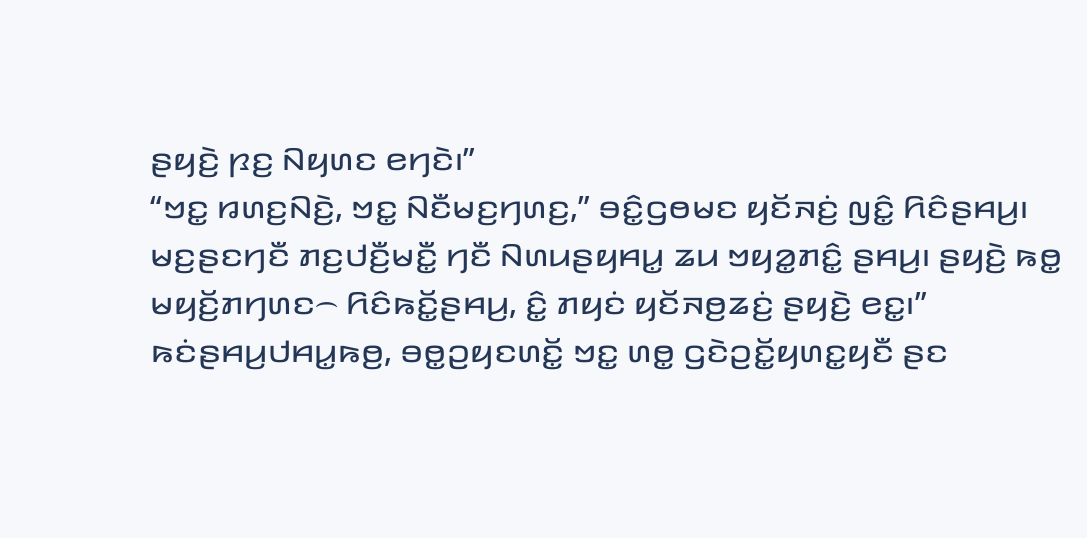ꤔꤟꤢꤧ꤬ ꤐꤢ꤬ ꤡꤟꤛꤢ ꤕꤚꤢꤧ꤯”
“ꤠꤢ꤭ ꤙꤛꤢ꤬ꤡꤢꤧ꤬, ꤠꤢ꤭ ꤡꤢꤪꤗꤢ꤬ꤚꤛꤢ꤬,” ꤋꤢꤨ꤭ꤞꤥꤗꤢ ꤟꤢꤩꤏꤢꤦ꤬ ꤜꤢꤨ꤭ ꤖꤢꤨꤔꤌꤣ꤬꤯
ꤗꤢ꤬ꤔꤢꤚꤢꤪ ꤊꤢ꤬ꤓꤢꤪ꤬ꤗꤢꤪ꤭ ꤚꤢꤪ ꤡꤛꤣꤔꤟꤌꤣ꤭ ꤘꤣ ꤠꤟꤤ꤭ꤊꤢꤨ꤭ ꤔꤌꤣ꤬꤯ ꤔꤟꤢꤧ꤬ ꤒꤥ꤭ ꤗꤟꤢꤩ꤬ꤊꤚꤛꤢ꤮ ꤖꤢꤨꤒꤢꤩ꤭ꤔꤌꤣ꤬, ꤢꤨ꤭ ꤊꤟꤢꤦ ꤟꤢꤩꤏꤥ꤬ꤘꤢꤦ꤬ ꤔꤟꤢꤧ꤬ ꤕꤢ꤭꤯”
ꤒꤢꤦꤔꤌꤣ꤬ꤓꤌꤣ꤭ꤒꤥ꤬, ꤋꤥ꤭ꤑꤟꤢꤛꤢꤩ꤭ ꤠꤢ꤭ ꤛꤥ꤭ ꤞꤢꤧꤑꤢꤩ꤭ꤟꤛꤢ꤭ꤟꤢꤪ ꤔꤢ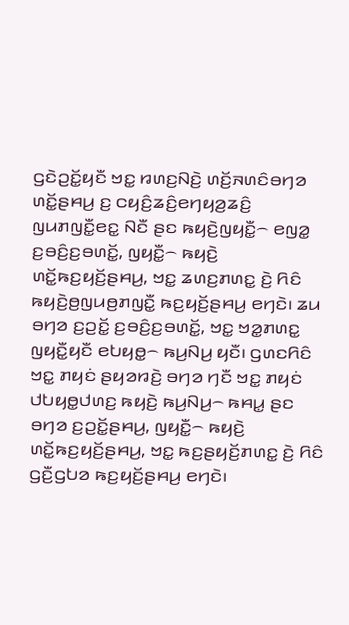ꤞꤢꤧꤑꤢꤩ꤭ꤟꤢꤪ ꤠꤢ꤭ ꤙꤛꤢ꤬ꤡꤢꤧ꤬ ꤛꤢꤩ꤬ꤏꤛꤢꤨꤋꤚꤤ ꤛꤢꤩ꤭ꤔꤌꤣ꤬ ꤢ꤬ ꤍꤟꤢꤨ꤬ꤘꤢꤨ꤬ꤕꤚꤟꤤ꤬ꤘꤢꤨ꤬ ꤜꤣꤊꤜꤢꤪ꤭ꤕꤢ꤭ ꤡꤢꤪ ꤔꤢ ꤒꤟꤢꤧ꤬ꤜꤟꤢꤪ꤭꤮ ꤕꤜꤤ꤭ ꤢ꤬ꤋꤢꤨ꤬ꤢ꤬ꤋꤛꤢꤩ꤭, ꤜꤟꤢꤪ꤭꤮ ꤒꤟꤢꤧ꤬ ꤛꤢꤩ꤭ꤒꤢ꤬ꤟꤢꤩ꤬ꤔꤌꤣ꤬, ꤠꤢ꤭ ꤘꤛꤢ꤬ꤊꤛꤢ꤭ ꤢꤧ꤬ ꤖꤢꤨ ꤒꤟꤢꤧ꤬ꤥ꤬ꤜꤣꤥ꤬ꤊꤜꤢꤪ꤭ ꤒꤢ꤬ꤟꤢꤩ꤬ꤔꤌꤣ꤬ ꤕꤚꤢꤧ꤯ ꤘꤣ ꤋꤚꤤ ꤢ꤬ꤑꤢꤩ꤭ ꤢ꤬ꤋꤢꤨ꤬ꤢ꤬ꤋꤛꤢꤩ꤭, ꤠꤢ꤭ ꤠꤤ꤭ꤊꤛꤢ꤭ ꤜꤟꤢꤪ꤭ꤟꤢꤪ ꤕꤝꤟꤥ꤭꤮ ꤒꤣ꤬ꤡꤣ꤬ ꤟꤢꤪ꤯ ꤞꤛꤢꤖꤢꤨ ꤠꤢ꤭ ꤊꤟꤢꤦ ꤔꤟꤤꤙꤢꤧ꤬ ꤋꤚꤤ ꤚꤢꤪ ꤠꤢ꤭ ꤊꤟꤢꤦ ꤓꤝꤟꤥ꤭ꤓꤛꤢ꤬ ꤒꤟꤢꤧ꤬ ꤒꤣ꤬ꤡꤣ꤬꤮ ꤒꤌꤣ꤭ ꤔꤢ ꤋꤚꤤ ꤢ꤬ꤑꤢꤩ꤭ꤔꤌꤣ꤬, ꤜꤟꤢꤪ꤭꤮ ꤒꤟꤢꤧ꤬ ꤛꤢꤩ꤭ꤒꤢ꤬ꤟꤢꤩ꤬ꤔꤌꤣ꤬, ꤠꤢ꤭ ꤒꤢ꤬ꤔꤟꤢꤩ꤬ꤊꤛꤢ꤭ ꤢꤧ꤬ ꤖꤢꤨ ꤞꤢꤪ꤬ꤞꤝꤤ ꤒꤢ꤬ꤟꤢꤩ꤬ꤔꤌꤣ꤬ ꤕꤚꤢꤧ꤯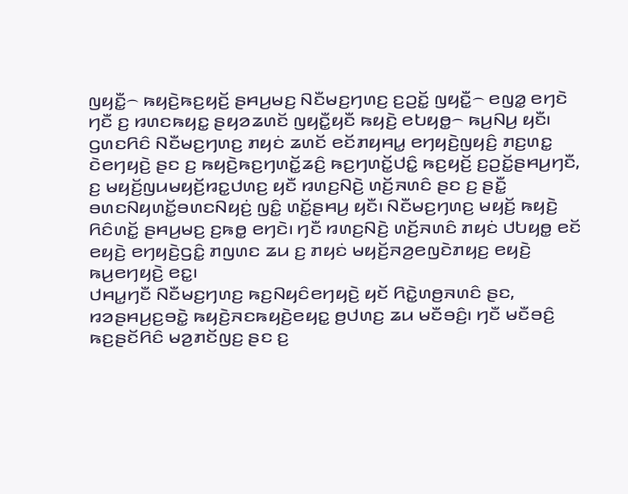ꤜꤟꤢꤪ꤭꤮ ꤒꤟꤢꤧ꤬ꤒꤢ꤬ꤟꤢꤩ꤬ ꤔꤌꤣ꤬ꤗꤢ꤬ ꤡꤢꤪꤗꤢ꤬ꤚꤛꤢ꤬ ꤢ꤬ꤑꤢꤩ꤭ ꤜꤟꤢꤪ꤭꤮ ꤕꤜꤤ꤭ ꤕꤚꤢꤧ ꤚꤢꤪ ꤢ꤬ ꤙꤛꤢꤒꤟꤢ꤭ ꤔꤟꤤꤘꤛꤢꤩ ꤜꤟꤢꤪ꤭ꤟꤢꤪ ꤒꤟꤢꤧ꤬ ꤕꤝꤟꤥ꤭꤮ ꤒꤣ꤬ꤡꤣ꤬ ꤟꤢꤪ꤯ ꤞꤛꤢꤖꤢꤨ ꤡꤢꤪꤗꤢ꤬ꤚꤛꤢ꤬ ꤊꤟꤢꤦ ꤘꤛꤢꤩ ꤕꤢꤩꤊꤟꤌꤣ꤭ ꤕꤚꤟꤢꤧ꤬ꤜꤟꤢꤨ꤬ ꤊꤢ꤬ꤛꤢ꤭ ꤢꤧꤕꤚꤟꤢꤧ꤬ ꤔꤢ ꤢ꤬ ꤒꤟꤢꤧ꤬ꤒꤢ꤬ꤚꤛꤢꤩ꤭ꤘꤢꤨ꤬ ꤒꤢ꤬ꤚꤛꤢꤩ꤭ꤓꤢꤨ꤭ ꤒꤢ꤬ꤟꤢꤩ꤬ ꤢ꤬ꤑꤢꤩ꤭ꤔꤌꤣ꤬ꤚꤢꤪ, ꤢ꤬ ꤗꤟꤢꤩ꤬ꤜꤣꤗꤟꤢꤩ꤬ꤙꤢ꤭ꤓꤛꤢ꤬ ꤟꤢꤪ ꤙꤛꤢ꤬ꤡꤢꤧ꤬ ꤛꤢꤩ꤬ꤏꤛꤢꤨ ꤔꤢ ꤢ꤬ ꤔꤢꤪ꤭ ꤋꤛꤢꤡꤟꤛꤢꤩ꤭ꤋꤛꤢꤡꤟꤢꤦ꤬ ꤜꤢꤨ꤭ ꤛꤢꤩ꤭ꤔꤌꤣ꤬ ꤟꤢꤪ꤯ ꤡꤢꤪꤗꤢ꤬ꤚꤛꤢ꤬ ꤗꤟꤢꤩ꤬ ꤒꤟꤢꤧ꤬ ꤖꤢꤨꤛꤢꤩ꤭ ꤔꤌꤣ꤬ꤗꤢ꤬ ꤢ꤬ꤒꤥ꤭ ꤕꤚꤢꤧ꤯ ꤚꤢꤪ ꤙꤛꤢ꤬ꤡꤢꤧ꤬ ꤛꤢꤩ꤬ꤏꤛꤢꤨ ꤊꤟꤢꤦ ꤓꤝꤟꤥ꤭ ꤕꤢꤩ ꤕꤟꤢꤧ꤬ ꤕꤚꤟꤢꤧ꤬ꤞꤢꤨ꤭ ꤊꤜꤛꤢ ꤘꤣ ꤢ꤬ ꤊꤟꤢꤦ ꤗꤟꤢꤩ꤬ꤏꤤ꤬ꤕꤜꤢꤧꤊꤟꤢ꤬ ꤕꤟꤢꤧ꤬ ꤒꤣ꤬ꤕꤚꤟꤢꤧ꤬ ꤕꤢ꤭꤯
ꤓꤌꤣ꤭ꤚꤢꤪ ꤡꤢꤪꤗꤢ꤬ꤚꤛꤢ꤬ ꤒꤢ꤬ꤡꤟꤢꤨꤕꤚꤟꤢꤧ꤬ ꤟꤢꤩ ꤖꤢꤧ꤭ꤛꤥ꤬ꤏꤛꤢꤨ ꤔꤢ,
ꤙꤤꤔꤌꤣ꤬ꤢ꤬ꤋꤢꤧ꤭ ꤒꤟꤢꤧ꤬ꤏꤢꤒꤟꤢꤧ꤬ꤕꤟꤢ꤭ ꤥ꤬ꤓꤛꤢ꤬ ꤘꤣ ꤗꤢꤪꤋꤢꤨ꤬꤯ ꤚꤢꤪ ꤗꤢꤪꤋꤢꤨ꤬ ꤒꤢ꤬ꤔꤢꤩꤖꤢꤨ ꤗꤤ꤬ꤊꤢꤩꤜꤢ꤬ ꤔꤢ ꤢ꤬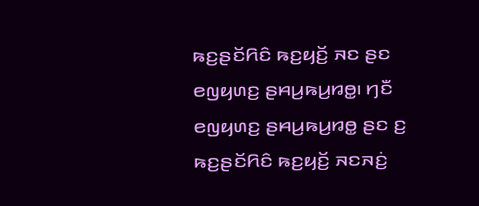ꤒꤢ꤬ꤔꤢꤩꤖꤢꤨ ꤒꤢ꤬ꤟꤢꤩ꤬ ꤏꤢ ꤔꤢ ꤕꤜꤟꤛꤢ꤬ ꤔꤌꤣ꤬ꤒꤣ꤬ꤙꤥ꤭꤯ ꤚꤢꤪ ꤕꤜꤟꤛꤢ꤬ ꤔꤌꤣ꤬ꤒꤣ꤬ꤙꤥ꤭ ꤔꤢ ꤢ꤬ ꤒꤢ꤬ꤔꤢꤩꤖꤢꤨ ꤒꤢ꤬ꤟꤢꤩ꤬ ꤏꤢꤏꤢꤦ꤬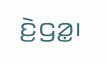ꤢꤧ꤬ꤞꤤ꤭꤯